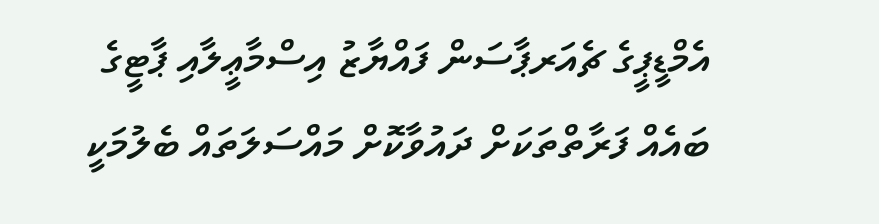އެމްޑީޕީގެ ޗެއަރޕާސަން ފައްޔާޒު އިސްމާޢީލާއި ޕާޓީގެ ބައެއް ފަރާތްތަކަށް ދައުވާކޮށް މައްސަލަތައް ބެލުމަކީ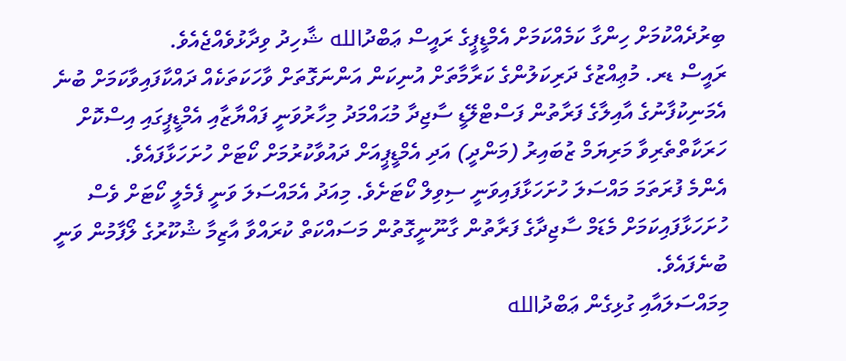ބިރުދެއްކުމަށް ހިންގާ ކަމެއްކަމަށް އެމްޑީޕީގެ ރައީސް ޢަބްދުالله ޝާހިދު ވިދާޅުވެއްޖެއެވެ.
ރައީސް ޑރ. މުޢިއްޒުގެ ދަރިކަލުންގެ ކަރާމާތަށް އުނިކަން އަންނަގޮތަށް ވާހަކަތަކެއް ދައްކާފައިވާކަމަށް ބުނެ އެމަނިކުފާނުގެ އާއިލާގެ ފަރާތުން ފަސްޓްލޭޑީ ސާޖިދާ މުޙައްމަދު މިހާރުވަނީ ފައްޔާޒާއި އެމްޑީޕީގައި އިސްކޮށް ހަރަކާތްތެރިވާ މަރިޔަމް ޒުބައިރު (މަންދީ) އަދި އެމްޑީޕީއަށް ދައުވާކުރުމަށް ކޯޓަށް ހުށަހަޅާފައެވެ.
އެންމެ ފުރަތަމަ މައްސަލަ ހުށަހަޅާފައިވަނީ ސިވިލް ކޯޓަށެވެ. މިއަދު އެމައްސަލަ ވަނީ ފެމެލީ ކޯޓަށް ވެސް ހުށަހަޅާފައިކަމަށް މެޑަމް ސާޖިދާގެ ފަރާތުން ގާނޫނީގޮތުން މަސައްކަތް ކުރައްވާ އާޒިމާ ޝުކޫރުގެ ލޯފާމުން ވަނީ ބުނެފައެވެ.
މިމައްސަލައާއި ގުޅިގެން ޢަބްދުالله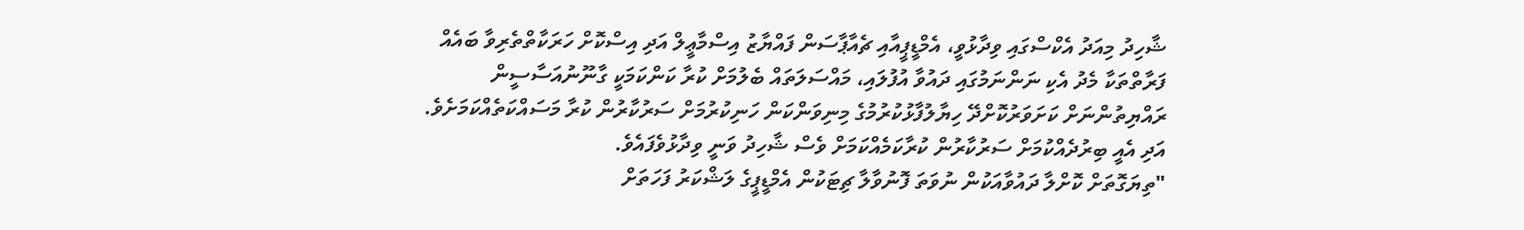ޝާހިދު މިއަދު އެކްސްގައި ވިދާޅުވީ، އެމްޑީޕީއާއި ޗެއާޕާސަން ފައްޔާޒު އިސްމާޢީލް އަދި އިސްކޮށް ހަރަކާތްތެރިވާ ބައެއް ފަރާތްތަކާ މެދު އެކި ނަންނަމުގައި ދައުވާ އުފުލައި، މައްސަލަތައް ބެލުމަށް ކުރާ ކަންކަމަކީ ގާނޫނުއަސާސީން ރައްޔިތުންނަށް ކަށަވަރުކޮށްދޭ ހިޔާލުފާޅުކުރުމުގެ މިނިވަންކަން ހަނިކުރުމަށް ސަރުކާރުން ކުރާ މަސައްކަތެއްކަމަށެވެ.
އަދި އެއީ ބިރުދެއްކުމަށް ސަރުކާރުން ކުރާކަމެއްކަމަށް ވެސް ޝާހިދު ވަނީ ވިދާޅުވެފައެވެ.
"ތިޔަގޮތަށް ކޮށްލާ ދައުވާއަކުން ނުވަތަ ފޮނުވާލާ ޗިޓަކުން އެމްޑީޕީގެ ލަޝްކަރު ފަހަތަށް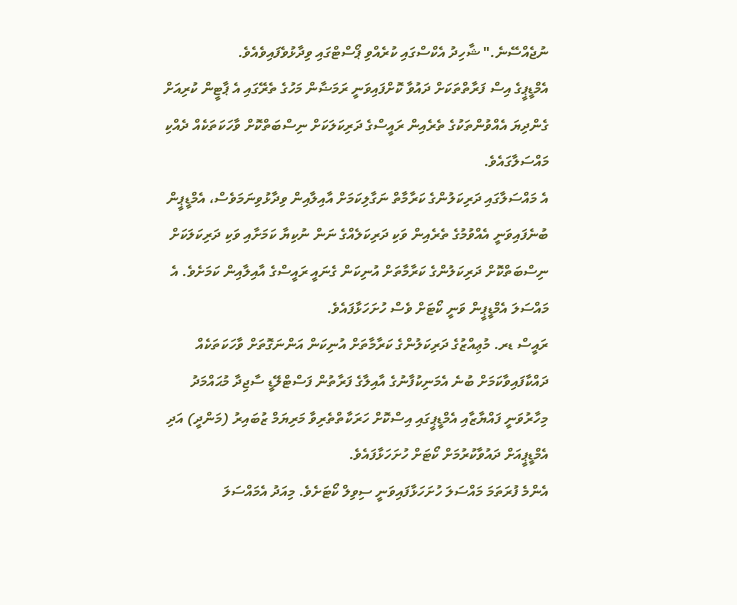ނުޖެއްސޭނެ." ޝާހިދު އެކްސްގައި ކުރެއްވި ޕޯސްޓްގައި ވިދާޅުވެފައިވެއެވެ.
އެމްޑީޕީގެ އިސް ފަރާތްތަކަށް ދައުވާ ކޮށްފައިވަނީ ރަމަޟާން މަހުގެ ތެރޭގައި އެ ޕާޓީން ކުރިއަށް ގެންދިޔަ އެއްވުންތަކުގެ ތެރެއިން ރައީސްގެ ދަރިކަލަކަށް ނިސްބަތްކޮށް ވާހަކަތަކެއް ދެއްކި މައްސަލާގައެވެ.
އެ މައްސަލާގައި ދަރިކަލުންގެ ކަރާމާތް ނަގާލިކަމަށް އާއިލާއިން ވިދާޅުވިނަމަވެސް، އެމްޑީޕީން ބުނެފައިވަނީ އެއްވުމުގެ ތެރެއިން ވަކި ދަރިކަލެއްގެ ނަން ނުކިޔާ ކަމަށާއި ވަކި ދަރިކަލަކަށް ނިސްބަތްކޮށް ދަރިކަލުންގެ ކަރާމާތަށް އުނިކަން ގެނައީ ރައީސްގެ އާއިލާއިން ކަމަށެވެ. އެ މައްސަލަ އެމްޑީޕީން ވަނީ ކޯޓަށް ވެސް ހުށަހަޅާފައެވެ.
ރައީސް ޑރ. މުޢިއްޒުގެ ދަރިކަލުންގެ ކަރާމާތަށް އުނިކަން އަންނަގޮތަށް ވާހަކަތަކެއް ދައްކާފައިވާކަމަށް ބުނެ އެމަނިކުފާނުގެ އާއިލާގެ ފަރާތުން ފަސްޓްލޭޑީ ސާޖިދާ މުޙައްމަދު މިހާރުވަނީ ފައްޔާޒާއި އެމްޑީޕީގައި އިސްކޮށް ހަރަކާތްތެރިވާ މަރިޔަމް ޒުބައިރު (މަންދީ) އަދި އެމްޑީޕީއަށް ދައުވާކުރުމަށް ކޯޓަށް ހުށަހަޅާފައެވެ.
އެންމެ ފުރަތަމަ މައްސަލަ ހުށަހަޅާފައިވަނީ ސިވިލް ކޯޓަށެވެ. މިއަދު އެމައްސަލަ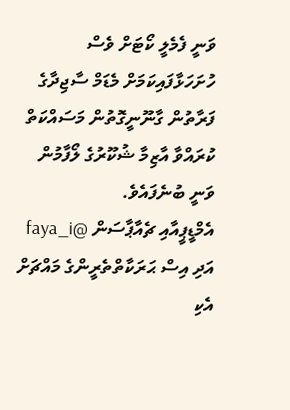ވަނީ ފެމެލީ ކޯޓަށް ވެސް ހުށަހަޅާފައިކަމަށް މެޑަމް ސާޖިދާގެ ފަރާތުން ގާނޫނީގޮތުން މަސައްކަތް ކުރައްވާ އާޒިމާ ޝުކޫރުގެ ލޯފާމުން ވަނީ ބުނެފައެވެ.
އެމްޑީޕީއާއި ޗެއާޕާސަން @faya_i އަދި އިސް ޙަރަކާތްތެރީންގެ މައްޗަށް އެކި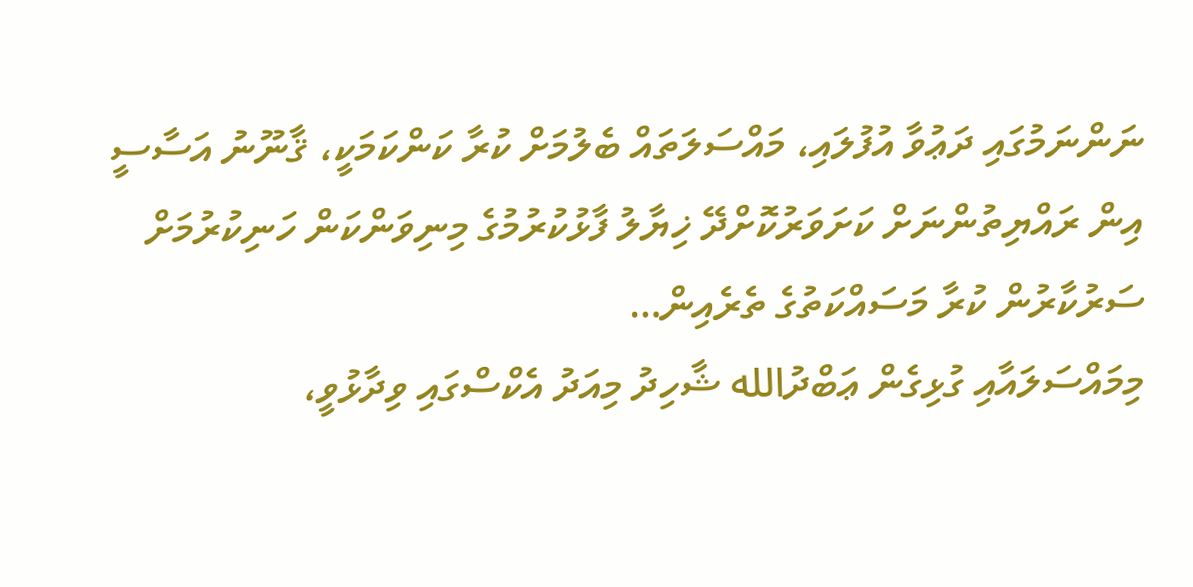ނަންނަމުގައި ދަޢުވާ އުފުލައި، މައްސަލަތައް ބެލުމަށް ކުރާ ކަންކަމަކީ، ޤާނޫނު އަސާސީ އިން ރައްޔިތުންނަށް ކަށަވަރުކޮށްދޭ ޚިޔާލު ފާޅުކުރުމުގެ މިނިވަންކަން ހަނިކުރުމަށް ސަރުކާރުން ކުރާ މަސައްކަތުގެ ތެރެއިން…
މިމައްސަލައާއި ގުޅިގެން ޢަބްދުالله ޝާހިދު މިއަދު އެކްސްގައި ވިދާޅުވީ،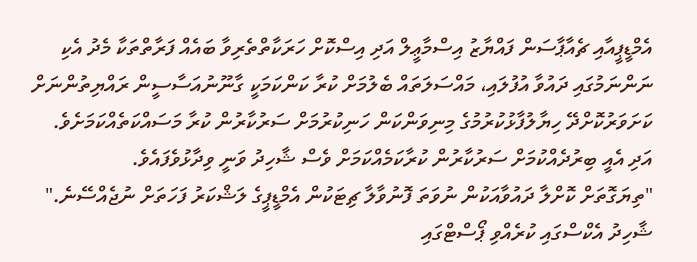އެމްޑީޕީއާއި ޗެއާޕާސަން ފައްޔާޒު އިސްމާޢީލް އަދި އިސްކޮށް ހަރަކާތްތެރިވާ ބައެއް ފަރާތްތަކާ މެދު އެކި ނަންނަމުގައި ދައުވާ އުފުލައި، މައްސަލަތައް ބެލުމަށް ކުރާ ކަންކަމަކީ ގާނޫނުއަސާސީން ރައްޔިތުންނަށް ކަށަވަރުކޮށްދޭ ހިޔާލުފާޅުކުރުމުގެ މިނިވަންކަން ހަނިކުރުމަށް ސަރުކާރުން ކުރާ މަސައްކަތެއްކަމަށެވެ.
އަދި އެއީ ބިރުދެއްކުމަށް ސަރުކާރުން ކުރާކަމެއްކަމަށް ވެސް ޝާހިދު ވަނީ ވިދާޅުވެފައެވެ.
"ތިޔަގޮތަށް ކޮށްލާ ދައުވާއަކުން ނުވަތަ ފޮނުވާލާ ޗިޓަކުން އެމްޑީޕީގެ ލަޝްކަރު ފަހަތަށް ނުޖެއްސޭނެ." ޝާހިދު އެކްސްގައި ކުރެއްވި ޕޯސްޓްގައި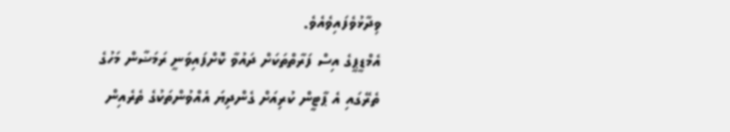ވިދާޅުވެފައިވެއެވެ.
އެމްޑީޕީގެ އިސް ފަރާތްތަކަށް ދައުވާ ކޮށްފައިވަނީ ރަމަޟާން މަހުގެ ތެރޭގައި އެ ޕާޓީން ކުރިއަށް ގެންދިޔަ އެއްވުންތަކުގެ ތެރެއިން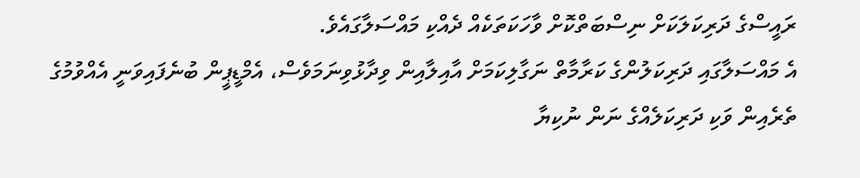ރައީސްގެ ދަރިކަލަކަށް ނިސްބަތްކޮށް ވާހަކަތަކެއް ދެއްކި މައްސަލާގައެވެ.
އެ މައްސަލާގައި ދަރިކަލުންގެ ކަރާމާތް ނަގާލިކަމަށް އާއިލާއިން ވިދާޅުވިނަމަވެސް، އެމްޑީޕީން ބުނެފައިވަނީ އެއްވުމުގެ ތެރެއިން ވަކި ދަރިކަލެއްގެ ނަން ނުކިޔާ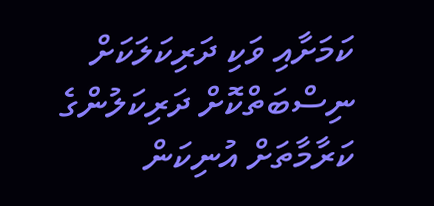ކަމަށާއި ވަކި ދަރިކަލަކަށް ނިސްބަތްކޮށް ދަރިކަލުންގެ ކަރާމާތަށް އުނިކަން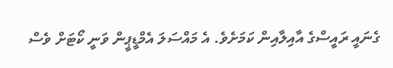ގެނައީ ރައީސްގެ އާއިލާއިން ކަމަށެވެ. އެ މައްސަލަ އެމްޑީޕީން ވަނީ ކޯޓަށް ވެސް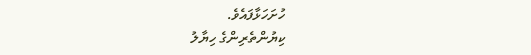ހުށަހަޅާފައެވެ.
ކިޔުންތެރިންގެ ހިޔާލު